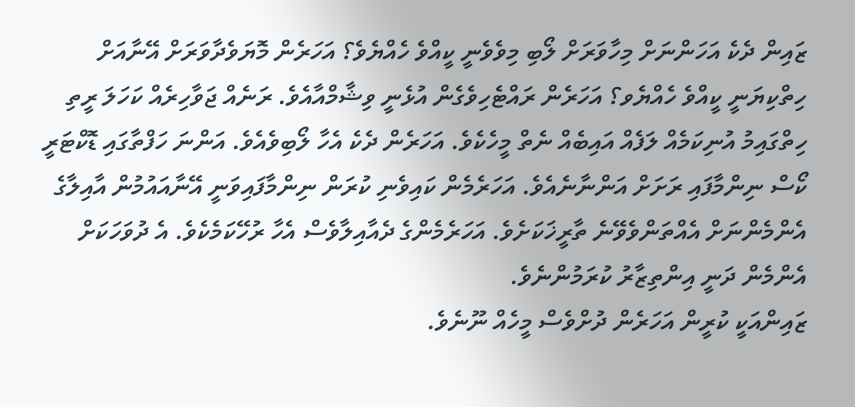ޒައިން ދެކެ އަހަންނަށް މިހާވަރަށް ލޯބި މިވެވެނީ ކީއްވެ ހެއްޔެވެ؟ އަހަރެން މޮޔަވެދާވަރަށް އޭނާއަށް ހިތްކިޔަނީ ކީއްވެ ހެއްޔެވ؟ އަހަރެން ރައްޓެހިވެގެން އުޅެނީ ވިޝާމްއާއެވެ. ރަނެއް ޖަވާހިރެއް ކަހަލަ ރީތި ހިތްގައިމު އުނިކަމެއް ލަފެއް އައިބެއް ނެތް މީހެކެވެ. އަހަރެން ދެކެ އެހާ ލޯބިވެއެވެ. އަންނަ ހަފްތާގައި ޑޮކްޓަރީ ކޯސް ނިންމާފައި ރަށަށް އަންނާނެއެވެ. އަހަރެމެން ކައިވެނި ކުރަން ނިންމާފައިވަނީ އޭނާއައުމުން އާއިލާގެ އެންމެންނަށް އެއްތަންވެވޭނެ ތާރީޚަކަށެވެ. އަހަރެމެންގެ ދެއާއިލާވެސް އެހާ ރުހޭކަމެކެވެ. އެ ދުވަހަކަށް އެންމެން ދަނީ އިންތިޒާރު ކުރަމުންނެވެ.
ޒައިންއަކީ ކުރީން އަހަރެން ދުށްވެސް މީހެއް ނޫނެވެ.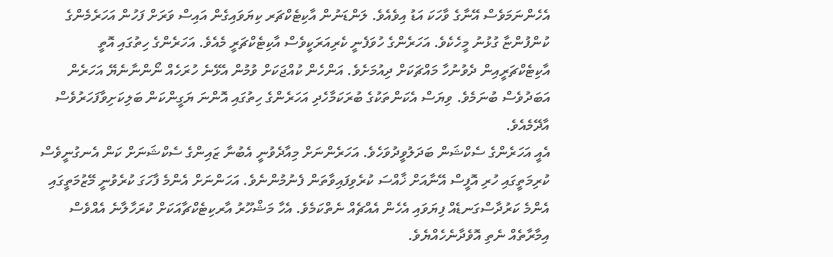އެހެންނަމަވެސް އޭނާގެ ވާހަކަ އަޑު އިވެއެވެ. ލަންޑަނުން އާކިޓެކްޗަރ ކިޔަވައިގެން އައިސް ވަރަށް ފަހުން އަހަރެމެންގެ ކުންފުންޏާ ގުޅުނު މީހެކެވެ. އަހަރެންގެ ހުވަފެނީ ކެރިއަރަކީވެސް އާކިޓެކްޗަރީ މެއެވެ. އަހަރެންގެ ހިތުގައި އޮތީ އާކިޓެކްޗަރީއިން ދެވުނުހާ މައްޗަކަށް ދިއުމަށެވެ. އަންހެން ކުއްޖަކަށް ވުމުން އެޅޭނެ ހުރަހެއް ނޯންނާނެޔޭ އަހަރެން އަބަދުވެސް ބުނަމެވެ. ވިޔަސް އެކަންތަކުގެ ބުރަކަމާހެދި އަހަރެންގެ ހިތުގައި އޮންނަ ޔަގީންކަން ބަލިކަށިވާފަހަރުވެސް އާދޭމެއެވެ.
އެއީ އަހަރެންގެ ސެކްޝަން ބަދަލުވީދުވަހެވެ. އަހަރެންނަށް މިއާދެވުނީ އެބުނާ ޒައިންގެ ސެކްޝަނަށް ކަން އެނގުނީވެސް ކުރިމަތީގައި ހުރި އޮފީސް އޭނާއަށް ޚާއްސަ ކުރެވިފައިވާތަން ފެނުމުންނެވެ. އަހަންނަށް އެންމެ ފާހަގަ ކުރެވުނީ މޭޒުމަތީގައި އެންމެ ކަރުދާސްގަނޑެއް ފިޔަވައި އެހެން އެއްޗެއް ނެތްކަމެވެ. އެހާ މަޝްހޫރު އާރކިޓެކްޗާއަކަށް ކުރަހާލާނެ އެއްވެސް އިމާރާތެއް ނެތި އޮވެދާނެހެއްޔެވެ.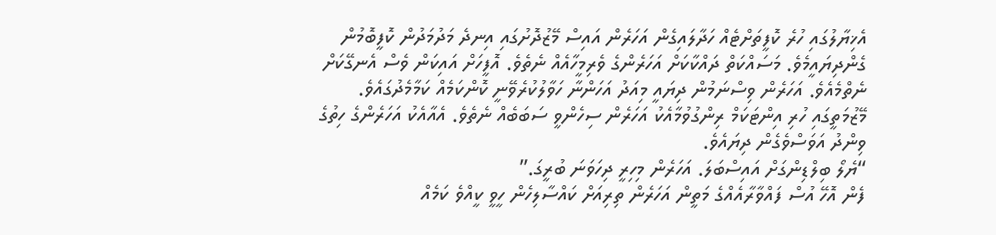އެޚިޔާލުގައި ހުރެ ކޮފީތަށްޓެއް ހަދާލައިގެން އަހަރެން އައިސް މޭޒުދޮށުގައި އިނދެ މަދުމަދުން ކޮފީބޮމުން ގެންދިޔައީމެވެ. މަސައްކަތް ދައްކާކަށް އަހަރެންގެ ވެރިމީހާއެއް ނެތެވެ. އޮފީހަށް އައިކަން ވެސް އެނގޭކަށް ނެތްމެއެވެ. އަހަރެން ވިސްނަމުން ދިޔައީ މިއަދު އަހަންނާ ހަވާލުކުރެވޭނީ ކޮންކަމެއް ކަމާމެދުގައެވެ.
މޭޒުމަތީގައި ހުރި އިންޓަކަމް ރިންގުވުމާއެކު އަހަރެން ސިހެންވީ ސަބަބެއް ނެތެވެ. އެއާއެކު އަހަރެންގެ ހިތުގެ ވިންދު އަވަސްވެގެން ދިޔައެވެ.
“ޔެލޯ ބިލްޑިންގަށް އައިސްބަލަ. އަހަރެން މިހިރީ ދިހަވަނަ ބުރީގަ.”
ފެން އޮހޭ އުސް ފައްވާރާއެއްގެ މަތީން އަހަރެން ތިރިއަށް ކައްސާލިހެން ހީވީ ކީއްވެ ކަމެއް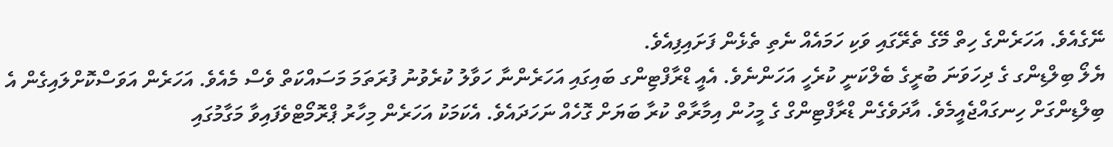ނޭގެއެވެ. އަހަރެންގެ ހިތް މޭގެ ތެރޭގައި ވަކި ހަމައެއް ނެތި ތެޅެން ފަށައިފިއެވެ.
ޔެލޯ ބިލްޑިންގ ގެ ދިހަވަނަ ބުރީގެ ބެލްކަނީ ކުރެހީ އަހަންނެވެ. އެއީ ޑްރާފްޓިންގ ބައިގައި އަހަރެންނާ ހަވާލު ކުރެވުނު ފުރަތަމަ މަސައްކަތް ވެސް މެއެވެ. އަހަރެން އަވަސްކޮށްލައިގެން އެ ބިލްޑިންގަށް ހިނގައްޖެއީމެވެ. އާދަވެގެން ޑްރާފްޓިންގް ގެ މީހުން އިމާރާތް ކުރާ ބަޔަށް ގޮހެއް ނަހަދައެވެ. އެކަމަކު އަހަރެން މިހާރު ޕްރޮމޯޓްވެފައިވާ މަގާމުގައި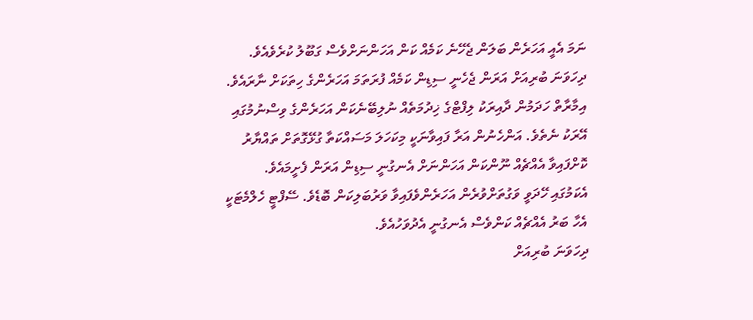ނަމަ އެއީ އަހަރެން ބަލަން ޖެހޭނެ ކަމެއް ކަން އަހަންނަށްވެސް ގަބޫލު ކުރެވެއެވެ.
ދިހަވަނަ ބުރިއަށް އަރަން ޖެހެނީ ސިޑިން ކަމެއް ފުރަތަމަ އަހަރެންގެ ހިތަކަށް ނާރައެވެ. އިމާރާތް ހަދަމުން ދާއިރަކު ލިފްޓްގެ ޚިދުމަތެއް ނުލިބޭނެކަން އަހަރެންގެ ވިސްނުމުގައި އޭރަކު ނެތެވެ. އަންހެނުން އަރާ ފައިވާނަކީ މިކަހަލަ މަސައްކަތާ ގުޅޭގޮތަށް ތައްޔާރު ކޮށްފައިވާ އެއްޗެއް ނޫންކަން އަހަންނަށް އެނގުނީ ސިޑިން އަރަން ފެށީމައެވެ.
އެކަމުގައި ހޭދަވީ ވަގުތަށްވުރެން އަހަރެންވެފައިވާ ވަރުބަލިކަން ބޮޑެވެ. ސޭފްޓީ ހެލްމެޓަކީ އެހާ ބަރު އެއްޗެއް ކަންވެސް އެނގުނީ އެދުވަހުއެވެ.
ދިހަވަނަ ބުރިއަށް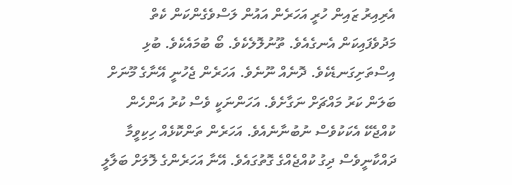އެރިއިރު ޒައިން ހުރީ އަހަރެން އައުން ލަސްވެގެންކަން ކެތް މަދުވެފައިކަން އެނގެއެވެ. ތޫނުލޮލެކެވެ. ބޯ ބުމައެކެވެ. ބުޅި އިސްތަށިގަނޑެކެވެ. ދޮނެއް ނޫނެވެ. އަހަރެން ޖެހުނީ އޭނާގެ މޫނަށް ބަލަން ކަރު މައްޗަށް ނަގާށެވެ. އަހަންނަކީ ވެސް ކުރު އަންހެން ކުއްޖެކޭ އެކަކުވެސް ނުބުނާނެއެވެ. އަހަރެން ތަންކޮޅެއް ހިކިވީމާ ދައްކާނީވެސް ދިގު ކުއްޖެއްގެ ގޮތުގައެވެ. އޭނާ އަހަރެންގެ ލޮލަށް ބަލާލީ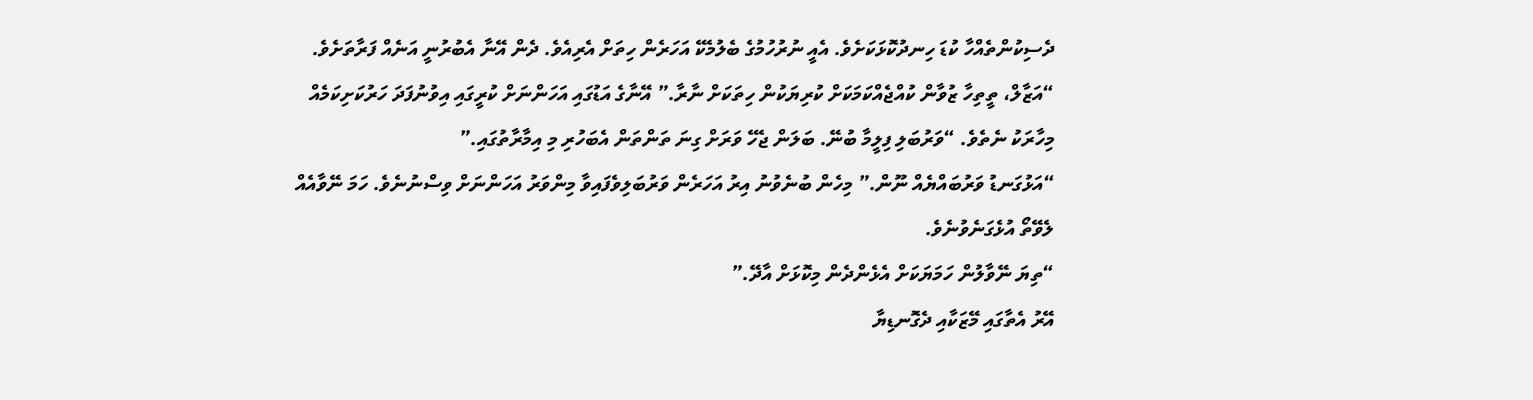ދެސިކުންތެއްހާ ކުޑަ ހިނދުކޮޅަކަށެވެ. އެއީ ނުރުހުމުގެ ބެލުމެކޭ އަހަރެން ހިތަށް އެރިއެވެ. ދެން އޭނާ އެބުރުނީ އަނެއް ފަރާތަށެވެ.
“އަޒާލް، ތީތިހާ ޒުވާން ކުއްޖެއްކަމަކަށް ކުރިޔަކުން ހިތަކަށް ނާރާ.” އޭނާގެ އަޑުގައި އަހަންނަށް ކުރީގައި އިވުނުފަދަ ހަރުކަށިކަމެއް މިހާރަކު ނެތެވެ. “ވަރުބަލި ފިލީމާ ބުނޭ. ބަލަން ޖެހޭ ވަރަށް ގިނަ ތަންތަން އެބަހުރި މި އިމާރާތުގައި.”
“އަޅުގަނޑު ވަރުބައްޔެއް ނޫން.” މިހެން ބުނެވުނު އިރު އަހަރެން ވަރުބަލިވެފައިވާ މިންވަރު އަހަންނަށް ވިސްނުނެވެ. ހަމަ ނޭވާއެއް ލެވޭތޯ އުޅެގަނެވުނެވެ.
“ތިޔަ ނޭވާލުން ހަމަޔަކަށް އެޅެންދެން މިކޮޅަށް އާދޭ.”
އޭރު އެތާގައި މޭޒަކާއި ދެގޮނޑިޔާ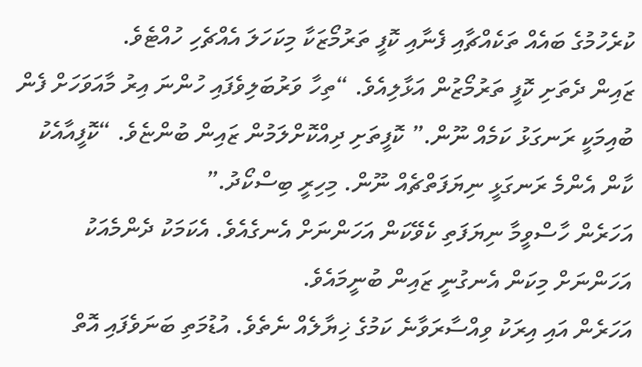ކުރެހުމުގެ ބައެއް ތަކެއްޗާއި ފެނާއި ކޮފީ ތަރުމޯޒަކާ މިކަހަލަ އެއްޗެހި ހުއްޓެވެ.
ޒައިން ދެތަށި ކޮފީ ތަރުމޯޒުން އަޅާލިއެވެ. “ތިހާ ވަރުބަލިވެފައި ހުންނަ އިރު މާއަވަހަށް ފެން ބުއިމަކީ ރަނގަޅު ކަމެއް ނޫން.” ކޮފީތަށި ދިއްކޮށްލަމުން ޒައިން ބުންޏެވެ. “ކޮފީއާއެކު ކާން އެންމެ ރަނގަޅީ ނިޔަފަތްޗެއް ނޫން. މިހިރީ ބިސްކޯދު.”
އަހަރެން ހާސްވީމާ ނިޔަފަތި ކެވޭކަން އަހަންނަށް އެނގެއެވެ. އެކަމަކު ދެންމެއަކު އަހަންނަށް މިކަން އެނގުނީ ޒައިން ބުނީމައެވެ.
އަހަރެން އައި އިރަކު ވިއްސާރަވާނެ ކަމުގެ ޚިޔާލެއް ނެތެވެ. އުޑުމަތި ބަނަވެފައި އޮތް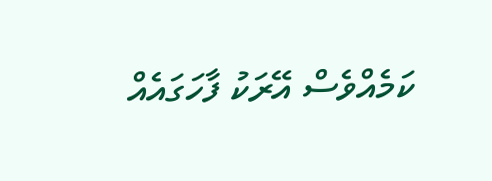ކަމެއްވެސް އޭރަކު ފާހަގައެއް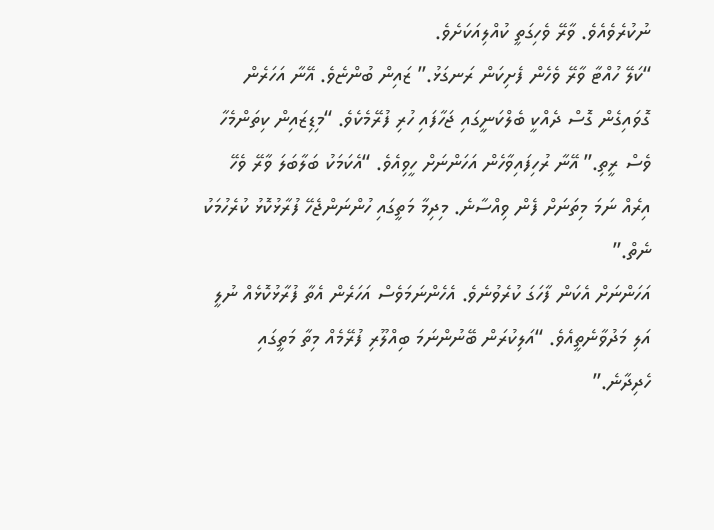ނުކުރެވެއެވެ. ވާރޭ ވެހިގަތީ ކުއްލިއަކަށެވެ.
“ކަލޭ ހުއްޓާ ވާރޭ ވެހެން ފެށިކަން ރަނގަޅު.” ޒައިން ބުންޏެވެ. އޭނާ އަހަރެން ގޮވައިގެން ގޮސް ދެއްކީ ބެލްކަނީގައި ޖަހާފައި ހުރި ފުރޭމެކެވެ. “މިޑިޒައިން ކިތަންމެހާ ވެސް ރީތި.” އޭނާ ރުހިފައިވާހެން އަހަންނަށް ހީވިއެވެ. “އެކަމަކު ބަލާބަލަ ވާރޭ ވެހޭ އިރެއް ނަމަ މިތަނަށް ފެން ވިއްސާނެ. މިދިމާ މަތީގައި ހުންނަންޖެހޭ ފުރާޅުކޮޅު ކުރެހުމަކު ނެތް.”
އަހަންނަށް އެކަން ފާހަގަ ކުރެވުނެވެ. އެހެންނަމަވެސް އަހަރެން އެތާ ފުރާޅުކޮޅެއް ނުލީ އަލި މަދުވާނެތީއެވެ. “އަލިކުރަން ބޭނުންނަމަ ބިއްލޫރި ފުރޭމެއް މިތާ މަތީގައި ހެދިދާނެ.”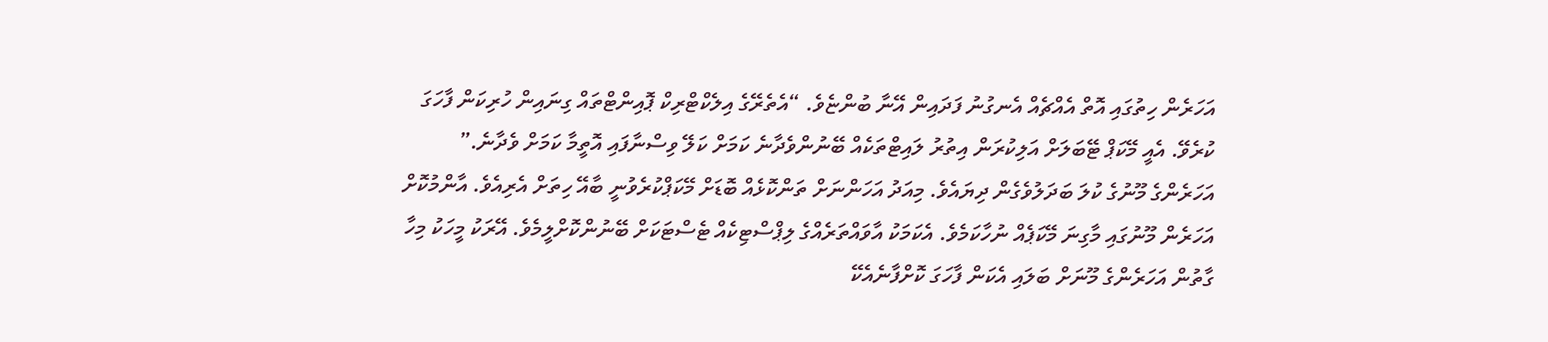އަހަރެން ހިތުގައި އޮތް އެއްޗެއް އެނގުނު ފަދައިން އޭނާ ބުންޏެވެ. “އެތެރޭގެ އިލެކްޓްރިކް ޕޮއިންޓްތައް ގިނައިން ހުރިކަން ފާހަގަ ކުރެވޭ. އެއީ މޭކަޕް ޓޭބަލަށް އަލިކުރަން އިތުރު ލައިޓްތަކެއް ބޭނުންވެދާނެ ކަމަށް ކަލޭ ވިސްނާފައި އޮތީމާ ކަމަށް ވެދާނެ.”
އަހަރެންގެ މޫނުގެ ކުލަ ބަދަލުވެގެން ދިޔައެވެ. މިއަދު އަހަންނަށް ތަންކޮޅެއް ބޮޑަށް މޭކަޕްކުރެވުނީ ބާއޭ ހިތަށް އެރިއެވެ. އާންމުކޮށް އަހަރެން މޫނުގައި މާގިނަ މޭކަޕެއް ނުހާކަމެވެ. އެކަމަކު އާވައްތަރެއްގެ ލިޕްސްޓިކެއް ޓެސްޓަކަށް ބޭނުންކޮށްލީމެވެ. އޭރަކު މީހަކު މިހާ ގާތުން އަހަރެންގެ މޫނަށް ބަލައި އެކަން ފާހަގަ ކޮށްފާނެއެކޭ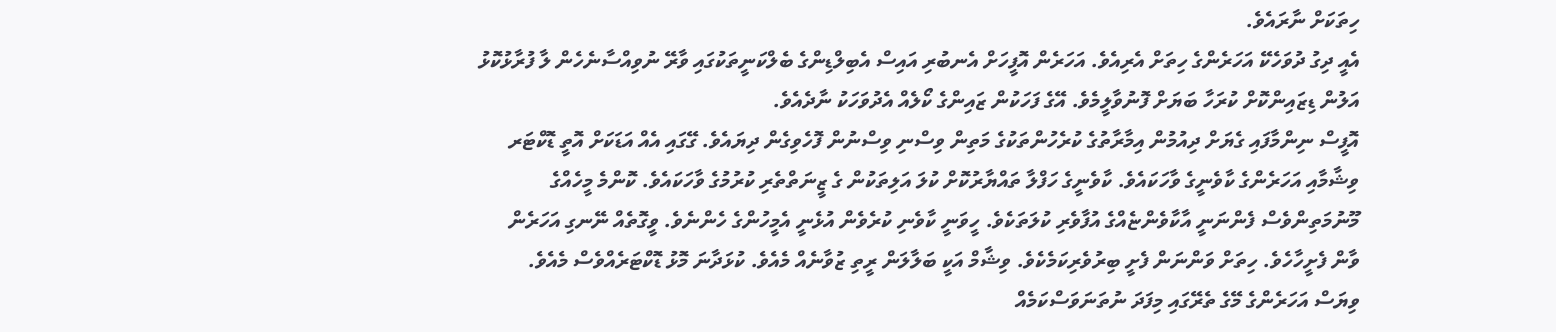ހިތަކަށް ނާރައެވެ.
އެއީ ދިގު ދުވަހެކޭ އަހަރެންގެ ހިތަށް އެރިއެވެ. އަހަރެން އޮފީހަށް އެނބުރި އައިސް އެބިލްޑިންގެ ބެލްކަނީތަކުގައި ވާރޭ ނުވިއްސާނެހެން ލާ ފުރާޅުކޮޅު އަލުން ޑިޒައިންކޮށް ކުރަހާ ބަޔަށް ފޮނުވާލީމެވެ. އޭގެ ފަހަކުން ޒައިންގެ ކޯލެއް އެދުވަހަކު ނާދެއެވެ.
އޮފީސް ނިންމާފައި ގެޔަށް ދިއުމުން އިމާރާތުގެ ކުރެހުންތަކުގެ މަތިން ވިސްނި ވިސްނުން ފޮހެވިގެން ދިޔައެވެ. ގޭގައި އެއް އަޑަކަށް އޮތީ ޑޮކްޓަރ ވިޝާމާއި އަހަރެންގެ ކާވެނީގެ ވާހަކައެވެ. ކާވެނީގެ ހަފްލާ ތައްޔާރުކޮށް ކުލަ އަލިތަކުން ގެ ޒީނަތްތެރި ކުރުމުގެ ވާހަކައެވެ. ކޮންމެ މީހެއްގެ މޫނުމަތިންވެސް ފެންނަނީ އާކާވެންޏެއްގެ އުފާވެރި ކުލަތަކެވެ. ހީވަނީ ކާވެނި ކުރެވެން އުޅެނީ އެމީހުންގެ ހެންނެވެ. ވީގޮތެއް ނޭނގި އަހަރެން ވާން ފެށީހާހެވެ. ހިތަށް ވަންނަން ފެށީ ބިރުވެރިކަމެކެވެ. ވިޝާމް އަކީ ބަލާލަން ރީތި ޒުވާނެއް މެއެވެ. ކުޅަދާނަ މޮޅު ޑޮކްޓަރެއްވެސް މެއެވެ. ވިޔަސް އަހަރެންގެ މޭގެ ތެރޭގައި މިފަދަ ނުތަނަވަސްކަމެއް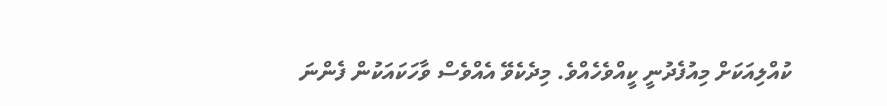ކުއްލިއަކަށް މިއުފެދުނީ ކީއްވެހެއްވެ. މިދެކެވޭ އެއްވެސް ވާހަކައަކުން ފެންނަ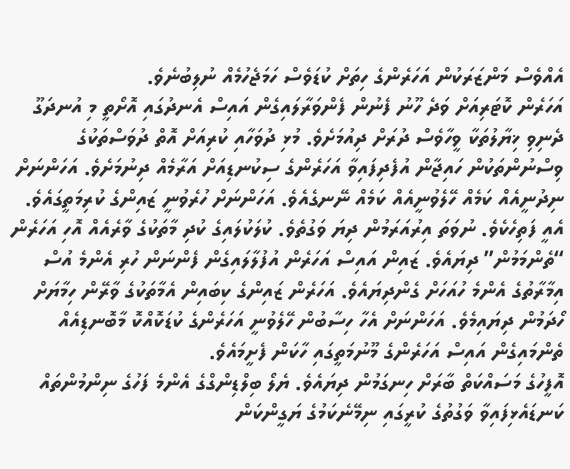އެއްވެސް މަންޒަރަކުން އަހަރެންގެ ހިތަށް ކުޑަވެސް ހަމަޖެހުމެއް ނުލިބުނެވެ.
އަހަރެން ކޮޓަރިއަށް ވަދެ ހޫނު ފެނުން ފެންވަރާލައިގެން އައިސް އެނދުގައި އޮށޯތީ މި އުނދަގޫ ދެނިވި ޚިޔާލުތަކާ ވީހާވެސް ދުރަށް ދިއުމަށެވެ. މުޅި ދުވަހާއި ކުރިއަށް އޮތް ދުވަސްތަކުގެ ވިސްނުންތަކުން ހައިޖާން އުފެދިފައިވާ އަހަރެންގެ ސިކުނޑިއަށް އަރާމެއް ދިނުމަށެވެ. އަހަންނަށް ނިދުނީއެއް ކަމެއް ހޭލެވުނީއެއް ކަމެއް ނޭނގެއެވެ. އަހަންނަށް ހުރެވުނީ ޒައިންގެ ކުރިމަތީގައެވެ. އެއީ ފަތިހެކެވެ. ނުވަތަ އިރުއަރަމުން ދިޔަ ވަގުތެވެ. ކުލަކުލައިގެ ކުދި މާތަކުގެ ވާރެއެއް އޮހި އަހަރެން “ތެންމަމުން” ދިޔައެވެ. ޒައިން އައިސް އަހަރެން އުފުލާލައިގެން ފެންނަން ހުރި އެންމެ އުސް އިމާރާތުގެ އެންމެ ހުއަހަށް ގެންދިޔައެވެ. އަހަރެން ޒައިންގެ ކިބައިން އެމާތަކުގެ ވާރޭން ހިމާޔަށް ހޯދަމުން ދިޔައިމެވެ. އަހަންނަށް އެހާ ހިސާބުން ހޭލެވުނީ އަހަރެންގެ ކުޑަކޮއްކޮ މާބޮނޑިއެއް ތެންމައިގެން އައިސް އަހަރެންގެ މޫނުމަތީގައި ހާކަން ފެށީމައެވެ.
އޮފީހުގެ މަސައްކަތް ބާރަށް ހިނގަމުން ދިޔައެވެ. ޔެލޯ ބިލްޑިންގްގެ އެންމެ ފަހުގެ ނިންމުންތައް ކަނޑައެޅިފައިވާ ވަގުތުގެ ކުރީގައި ނިމޭނެކަމުގެ ޔަގީންކަން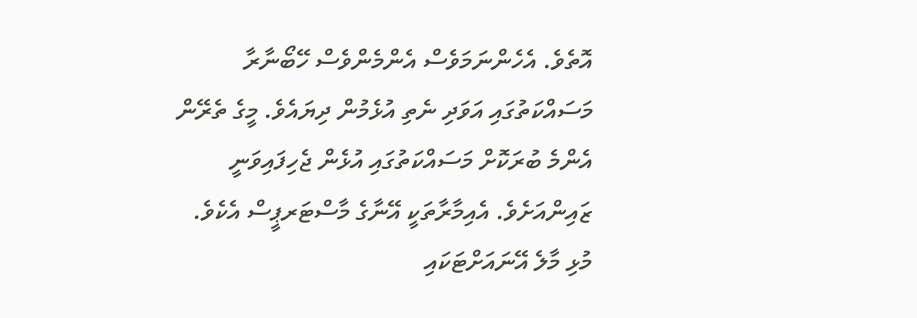އޮތެވެ. އެހެންނަމަވެސް އެންމެންވެސް ހޭބޯނާރާ މަސައްކަތުގައި އަވަދި ނެތި އުޅެމުން ދިޔައެވެ. މީގެ ތެރޭން އެންމެ ބުރަކޮށް މަސައްކަތުގައި އުޅެން ޖެހިފައިވަނީ ޒައިންއަށެވެ. އެއިމާރާތަކީ އޭނާގެ މާސްޓަރޕީސް އެކެވެ. މުޅި މާލެ އޭނައަށްޓަކައި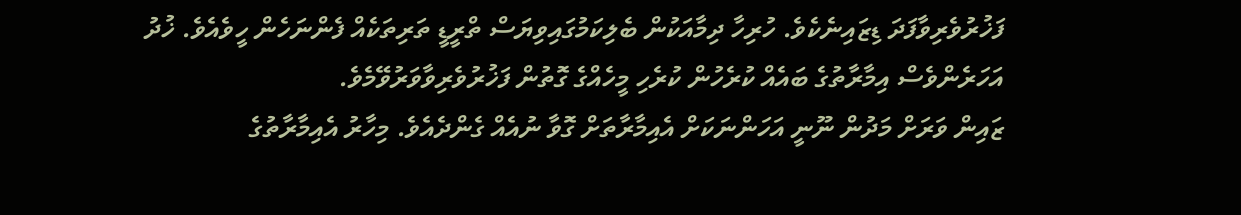ފަޚުރުވެރިވާފަދަ ޑިޒައިނެކެވެ. ހުރިހާ ދިމާއަކުން ބެލިކަމުގައިވިޔަސް ތްރީޑީ ތަރިތަކެއް ފެންނަހެން ހީވެއެވެ. ޚުދު އަހަރެންވެސް އިމާރާތުގެ ބައެއް ކުރެހުން ކުރެހި މީހެއްގެ ގޮތުން ފަޚުރުވެރިވާވަރުވޭމެވެ.
ޒައިން ވަރަށް މަދުން ނޫނީ އަހަންނަކަށް އެއިމާރާތަށް ގޮވާ ނުއެއް ގެންދެއެވެ. މިހާރު އެއިމާރާތުގެ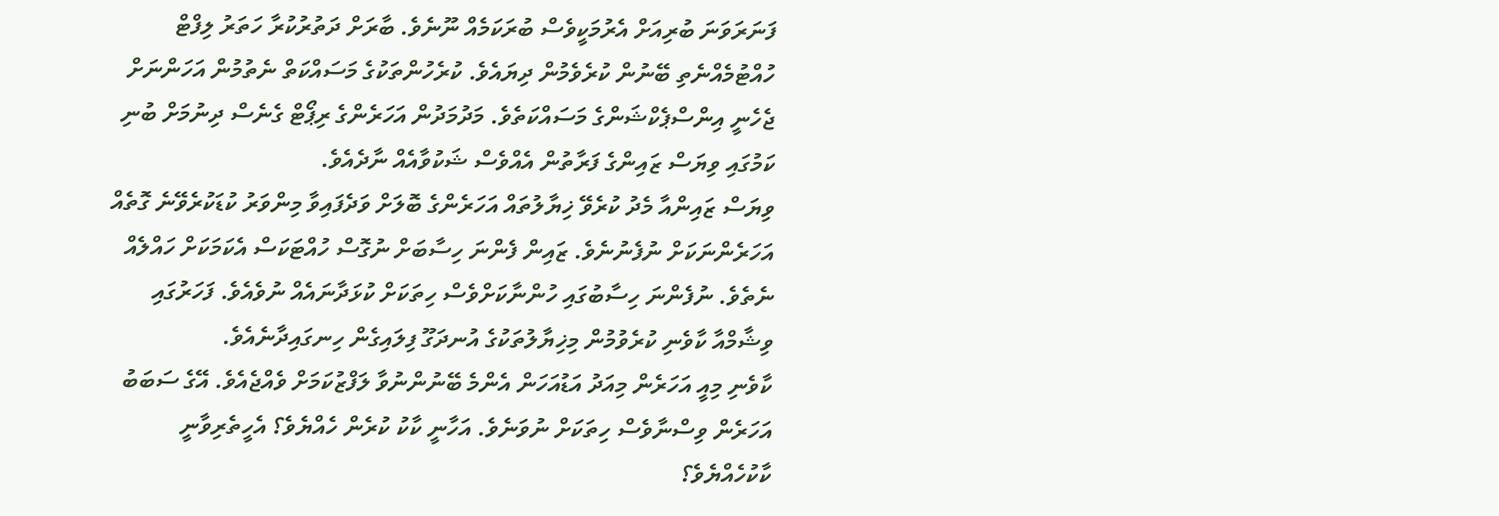ފަނަރަވަނަ ބުރިއަށް އެރުމަކީވެސް ބުރަކަމެއް ނޫނެވެ. ބާރަށް ދަތުރުކުރާ ހަތަރު ލިފްޓް ހުއްޓުމެއްނެތި ބޭނުން ކުރެވެމުން ދިޔައެވެ. ކުރެހުންތަކުގެ މަސައްކަތް ނެތުމުން އަހަންނަށް ޖެހެނީ އިންސްޕެކްޝަންގެ މަސައްކަތެވެ. މަދުމަދުން އަހަރެންގެ ރިޕޯޓް ގެނެސް ދިނުމަށް ބުނި ކަމުގައި ވިޔަސް ޒައިންގެ ފަރާތުން އެއްވެސް ޝަކުވާއެއް ނާދެއެވެ.
ވިޔަސް ޒައިންއާ މެދު ކުރެވޭ ޚިޔާލުތައް އަހަރެންގެ ބޮލަށް ވަދެފައިވާ މިންވަރު ކުޑަކުރެވޭނެ ގޮތެއް އަހަރެންނަކަށް ނުފެނުނެވެ. ޒައިން ފެންނަ ހިސާބަށް ނުގޮސް ހުއްޓަކަސް އެކަމަކަށް ހައްލެއް ނެތެވެ. ނުފެންނަ ހިސާބުގައި ހުންނާކަށްވެސް ހިތަކަށް ކުޅަދާނައެއް ނުވެއެވެ. ފަހަރުގައި ވިޝާމްއާ ކާވެނި ކުރެވުމުން މިޚިޔާލުތަކުގެ އުނދަގޫ ފިލައިގެން ހިނގައިދާނެއެވެ.
ކާވެނި މިއީ އަހަރެން މިއަދު އަޑުއަހަން އެންމެ ބޭނުންނުވާ ލަފްޒުކަމަށް ވެއްޖެއެވެ. އޭގެ ސަބަބު އަހަރެން ވިސްނާވެސް ހިތަކަށް ނުވަނެވެ. އަހާނީ ކާކު ކުރެން ހެއްޔެވެ؟ އެހީތެރިވާނީ ކާކުހެއްޔެވެ؟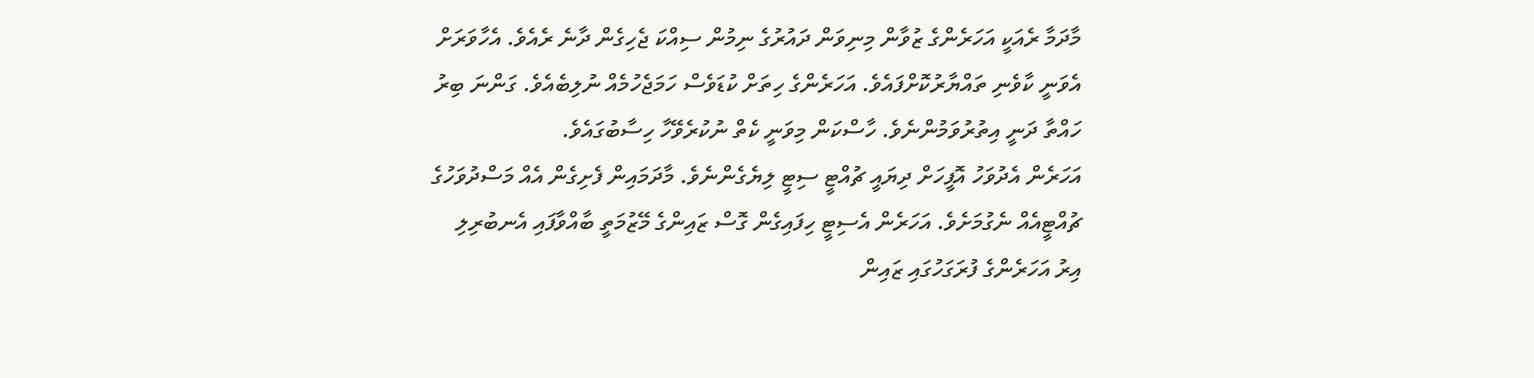މާދަމާ ރެއަކީ އަހަރެންގެ ޒުވާން މިނިވަން ދައުރުގެ ނިމުން ސިއްކަ ޖެހިގެން ދާނެ ރެއެވެ. އެހާވަރަށް އެވަނީ ކާވެނި ތައްޔާރުކޮށްފައެވެ. އަހަރެންގެ ހިތަށް ކުޑަވެސް ހަމަޖެހުމެއް ނުލިބެއެވެ. ގަންނަ ބިރު ހައްތާ ދަނީ އިތުރުވަމުންނެވެ. ހާސްކަން މިވަނީ ކެތް ނުކުރެވޭހާ ހިސާބުގައެވެ.
އަހަރެން އެދުވަހު އޮފީހަށް ދިޔައީ ޗުއްޓީ ސިޓީ ލިޔެގެންނެވެ. މާދަމައިން ފެށިގެން އެއް މަސްދުވަހުގެ ޗުއްޓީއެއް ނެގުމަށެވެ. އަހަރެން އެސިޓީ ހިފައިގެން ގޮސް ޒައިންގެ މޭޒުމަތީ ބާއްވާފައި އެނބުރިލި އިރު އަހަރެންގެ ފުރަގަހުގައި ޒައިން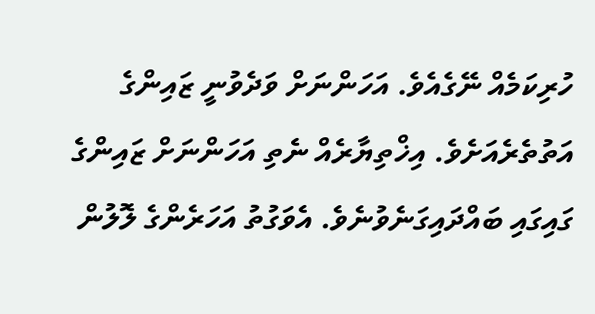ހުރިކަމެއް ނޭގެއެވެ. އަހަންނަށް ވަދެވުނީ ޒައިންގެ އަތުތެރެއަށެވެ. އިޚްތިޔާރެއް ނެތި އަހަންނަށް ޒައިންގެ ގައިގައި ބައްދައިގަނެވުނެވެ. އެވަގުތު އަހަރެންގެ ލޮލުން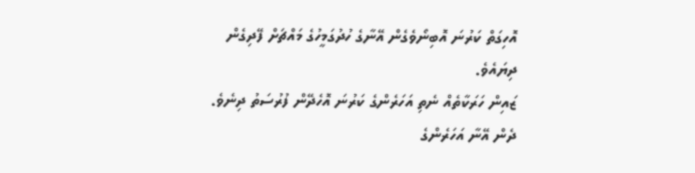އޮހިގަތް ކަރުނަ އޮބިނޯވެގެން އޭނާގެ ހުދުގަމީހުގެ މައްޗަށް ފޭދިގެން ދިޔައެވެ.
ޒައިން ހަރަކާތެއް ނެތި އަހަރެންގެ ކަރުނަ އޮހެދޭން ފުރުސަތު ދިނެވެ. ދެން އޭނާ އަހަރެންގެ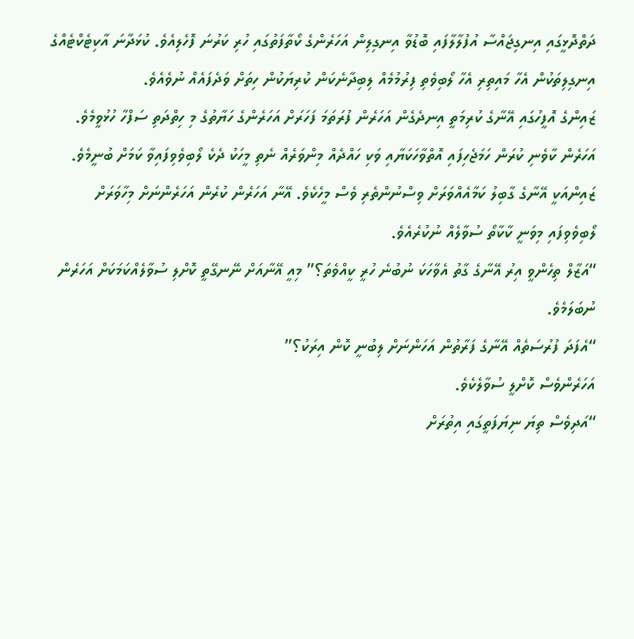ދަތްދޮޅީގައި އިނގިޖައްސާ އުފުލާލާފައި ބޮޑުވާ އިނގިލިން އަހަރެންގެ ކޯތާފަތުގައި ހުރި ކަރުނަ ފޮހެލިއެވެ. ކުޅަދާނަ އާކިޓެކްޓެއްގެ އިނގިލިތަކުން އެހާ މައިތިރި އެހާ ލޯބިވެތި ފިރުމުމެއް ލިބިދާނެކަން ކުރިޔަކުން ހިތަށް ވަދެފައެއް ނުވެއެވެ.
ޒައިންގެ އޮފީހުގައި އޭނާގެ ކުރިމަތީ އިނދެގެން އަހަރެން ފުރަތަމަ ފަހަރަށް އަހަރެންގެ ހަޔާތުގެ މި ހިތްދަތި ސަފްހާ ހުޅުވީމެވެ. އަހަރެން ކާވެނި ކުރަން ހަމަޖެހިފައި އޮތްވާހަކަޔާއި ވަކި ހައްދެއް މިންވަރެއް ނެތި މީހަކު ދެކެ ލޯބިވެވިފައިވާ ކަމަށް ބުނީމެވެ.
ޒައިންއަކީ އޭނާގެ ގާބިލު ކަމާއެއްވަރަށް ވިސްނުންތެރި ވެސް މީހެކެވެ. އޭނާ އަހަރެން ކުރެން އަހަރެންނަށް މިހާވަރަށް ލޯބިވެވިފައި މިވަނީ ކާކާތޯ ސުވާލެއް ނުކުރެއެވެ.
“އަޒާލް ތިހެންވީ އިރު އޭނާގެ ގާތު އެވާހަކަ ނުބުނެ ހުރީ ކީއްވެތަ؟” މިއީ އޭނާއަށް ނޭނގޭތީ ކޮށްލި ސުވާލެއްކަމަކަށް އަހަރެން ނުބަލަމެވެ.
“އެފަދަ ފުރުސަތެއް އޭނާގެ ފަރާތުން އަހަންނަށް ލިބުނީ ކޮން އިރަކު؟”
އަހަރެންވެސް ކޮށްލީ ސުވާލެކެވެ.
“އަދިވެސް ތިޔަ ނިޔަފަތީގައި އިތުރަށް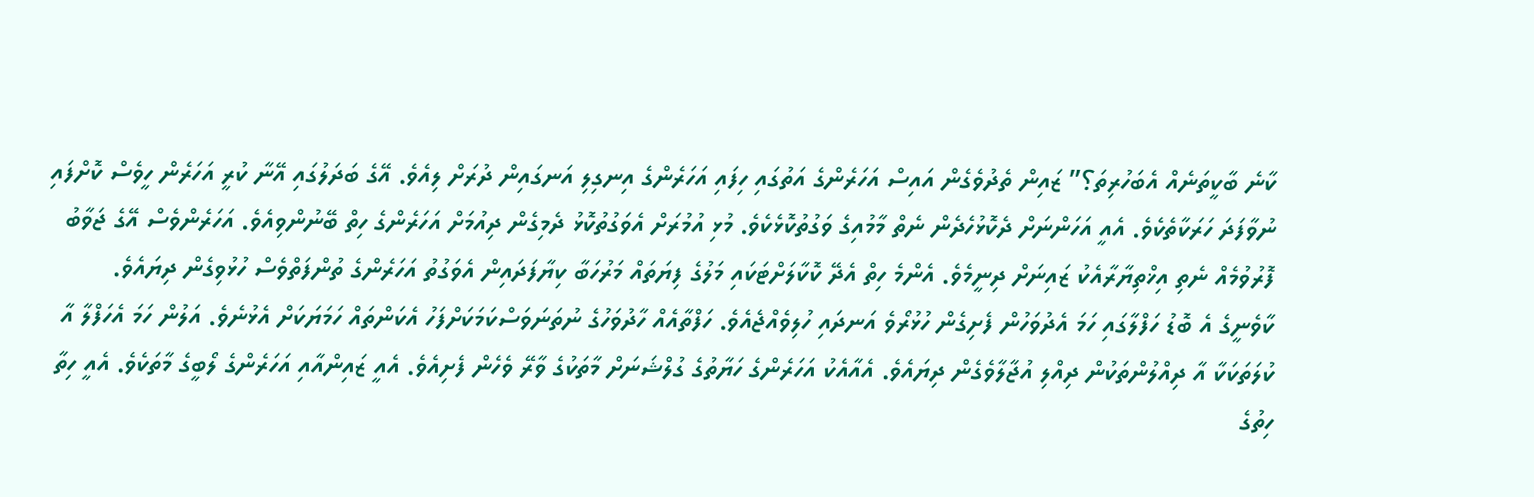ކާނެ ބާކީތަނެއް އެބަހުރިތަ؟” ޒައިން ތެދުވެގެން އައިސް އަހަރެންގެ އަތުގައި ހިފައި އަހަރެންގެ އިނގިލި އަނގައިން ދުރަށް ލިއެވެ. އޭގެ ބަދަލުގައި އޭނާ ކުރީ އަހަރެން ހީވެސް ކޮށްފައި ނުވާފަދަ ހަރަކާތެކެވެ. އެއީ އަހަންނަށް ދެކޮޅުހެދެން ނެތް މާމުއިގެ ވަގުތުކޮޅެކެވެ. މުޅި އުމުރަށް އެވަގުތުކޮޅު ދެމިގެން ދިއުމަށް އަހަރެންގެ ހިތް ބޭނުންވިއެވެ. އަހަރެންވެސް އޭގެ ޖަވާބު ފޮރުވުމެއް ނެތި އިޚްތިޔާރާއެކު ޒައިނަށް ދިނީމެވެ. އެންމެ ހިތް އެދޭ ކޮކާލަށްޓަކައި މަލުގެ ފިޔަތައް މަރުހަބާ ކިޔާފަދައިން އެވަގުތު އަހަރެންގެ ތުންފަތްވެސް ހުޅުވިގެން ދިޔައެވެ.
ކާވެނީގެ އެ ބޮޑު ހަފްލާގައި ހަމަ އެދުވަހުން ފެށިގެން ހުޅުރޯވެ އަނދައި ހުލިވެއްޖެއެވެ. ހަފްތާއެއް ހާދުވަހުގެ ނުތަނަވަސްކަމަކަށްފަހު އެކަންތައް ހަމަޔަކަށް އެޅުނެވެ. އަލުން ހަމަ އެހަފްލާ އާ ކުލަތަކަކާ އާ ދިއްލުންތަކުން ދިއްލި އުޖާލާވެގެން ދިޔައެވެ. އެއާއެކު އަހަރެންގެ ހަޔާތުގެ ގުލްޝަނަށް މާތަކުގެ ވާރޭ ވެހެން ފެށިއެވެ. އެއީ ޒައިންއާއި އަހަރެންގެ ލޯބީގެ މާތަކެވެ. އެއީ ހިތާ ހިތުގެ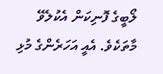ލޯބީގެ ފޮނިކަން އެކުލެވޭ މާތަކެވެ. އެއީ އަހަރެންގެ މުޅި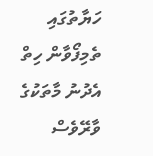ހަޔާތުގައި ތެމިފޯވާން ހިތް އެދުނު މާތަކުގެ ވާރޭވެސް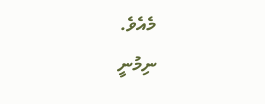މެއެވެ.
ނިމުނީ